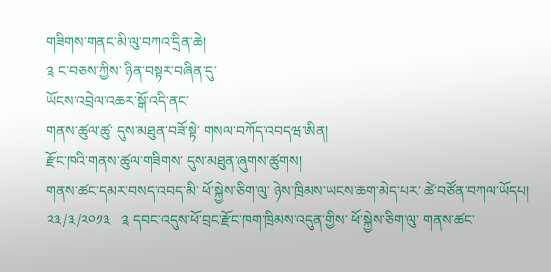གཟིགས་གནང་མི་ལུ་བཀའ་དྲིན་ཆེ།
༉ ང་བཅས་ཀྱིས་ ཉིན་བསྟར་བཞིན་དུ་
ཡོངས་འབྲེལ་འཆར་སྒོ་འདི་ནང་
གནས་ཚུལ་ཚུ་ དུས་མཐུན་བཟོ་སྟེ་ གསལ་བཀོད་འབདཝ་ཨིན།
རྫོང་ཁའི་གནས་ཚུལ་གཟིགས་ དུས་མཐུན་ཞུགས་ཚུགས།
གནས་ཚང་དམར་བསད་འབད་མི་ ཕོ་སྐྱེས་ཅིག་ལུ་ ཉེས་ཁྲིམས་ཡངས་ཆག་མེད་པར་ ཚེ་བཙོན་བཀལ་ཡོདཔ།
༢༣/༣/༢༠༡༣   ༉ དབང་འདུས་ཕོ་བྲང་རྫོང་ཁག་ཁྲིམས་འདུན་གྱིས་ ཕོ་སྐྱེས་ཅིག་ལུ་ གནས་ཚང་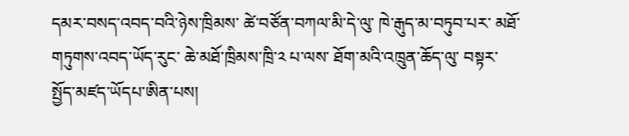དམར་བསད་འབད་བའི་ཉེས་ཁྲིམས་ ཚེ་བཙོན་བཀལ་མི་དེ་ལུ་ ཁེ་རྒུད་མ་བཏུབ་པར་ མཐོ་གཏུགས་འབད་ཡོད་རུང་ ཆེ་མཐོ་ཁྲིམས་ཁྲི་༢ པ་ལས་ ཐོག་མའི་འཁྲུན་ཆོད་ལུ་ བསྟར་སྤྱོད་མཛད་ཡོདཔ་ཨིན་པས།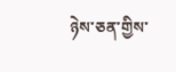ཉེས་ཅན་གྱིས་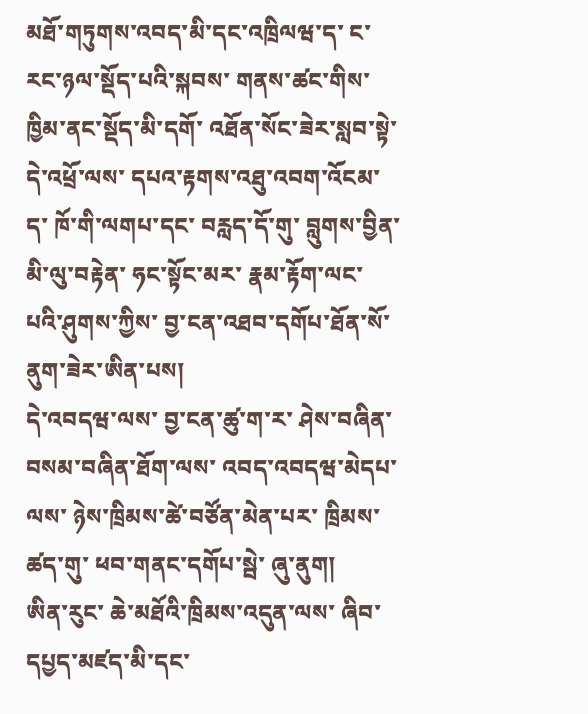མཐོ་གཏུགས་འབད་མི་དང་འཁྲིལཝ་ད་ ང་རང་ཉལ་སྡོད་པའི་སྐབས་ གནས་ཚང་གིས་ ཁྱིམ་ནང་སྡོད་མི་དགོ་ འཐོན་སོང་ཟེར་སླབ་སྟེ་ དེ་འཕྲོ་ལས་ དཔའ་རྟགས་འཐུ་འབག་འོངམ་ད་ ཁོ་གི་ལགཔ་དང་ བརླད་དོ་གུ་ བླུགས་བྱིན་མི་ལུ་བརྟེན་ ཧང་སྟོང་མར་ རྣམ་རྟོག་ལང་པའི་ཤུགས་ཀྱིས་ བྱ་ངན་འཐབ་དགོཔ་ཐོན་སོ་ནུག་ཟེར་ཨིན་པས།
དེ་འབདཝ་ལས་ བྱ་ངན་ཚུ་ག་ར་ ཤེས་བཞིན་བསམ་བཞིན་ཐོག་ལས་ འབད་འབདཝ་མེདཔ་ལས་ ཉེས་ཁྲིམས་ཚེ་བཙོན་མེན་པར་ ཁྲིམས་ཚད་གུ་ ཕབ་གནང་དགོཔ་སྦེ་ ཞུ་ནུག།
ཨིན་རུང་ ཆེ་མཐོའི་ཁྲིམས་འདུན་ལས་ ཞིབ་དཔྱད་མཛད་མི་དང་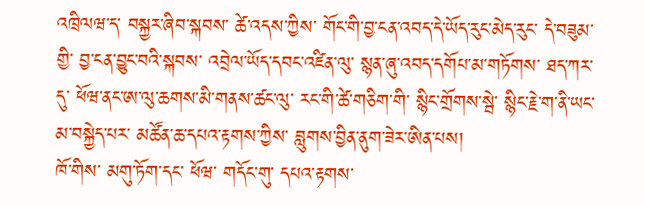འཁྲིལཝ་ད་ བསྐྱར་ཞིབ་སྐབས་ ཚེ་འདས་ཀྱིས་ གོང་གི་བྱ་ངན་འབད་དེ་ཡོད་རུང་མེད་རུང་ དེ་བཟུམ་གྱི་ བྱ་ངན་བྱུང་བའི་སྐབས་ འབྲེལ་ཡོད་དབང་འཛིན་ལུ་ སྙན་ཞུ་འབད་དགོཔ་མ་གཏོགས་ ཐད་ཀར་དུ་ ཕོཝ་ནང་ཨ་ལུ་ཆགས་མི་གནས་ཚང་ལུ་ རང་གི་ཚེ་གཅིག་གི་ སྙིང་གྲོགས་སྦེ་ སྙིང་རྗེ་ག་ནི་ཡང་ མ་བསྐྱེད་པར་ མཚོན་ཆ་དཔའ་རྟགས་ཀྱིས་ བླུགས་བྱིན་ནུག་ཟེར་ཨིན་པས།
ཁོ་གིས་ མགུ་ཏོག་དང་ ཕོཝ་ གདོང་གུ་ དཔའ་རྟགས་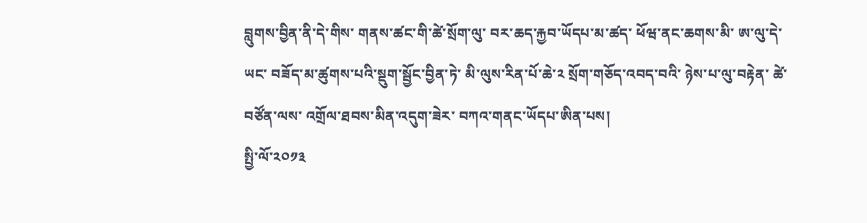བླུགས་བྱིན་ནི་དེ་གིས་ གནས་ཚང་གི་ཚེ་སྲོག་ལུ་ བར་ཆད་རྐྱབ་ཡོདཔ་མ་ཚད་ ཕོཝ་ནང་ཆགས་མི་ ཨ་ལུ་དེ་ཡང་ བཟོད་མ་ཚུགས་པའི་སྡུག་སྦྱོང་བྱིན་ཏེ་ མི་ལུས་རིན་པོ་ཆེ་༢ སྲོག་གཅོད་འབད་བའི་ ཉེས་པ་ལུ་བརྟེན་ ཚེ་བཙོན་ལས་ འགྲོལ་ཐབས་མིན་འདུག་ཟེར་ བཀའ་གནང་ཡོདཔ་ཨིན་པས།
སྤྱི་ལོ་༢༠༡༣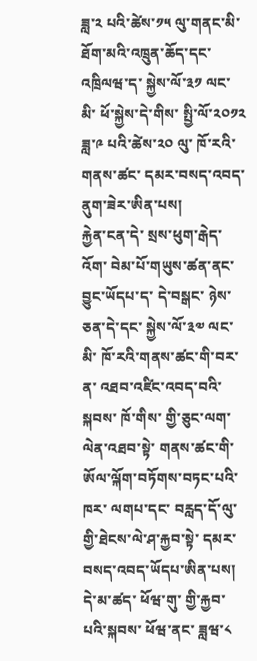ཟླ་༢ པའི་ཚེས་༡༥ ལུ་གནང་མི་ ཐོག་མའི་འཁྲུན་ཆོད་དང་འཁྲིལཝ་ད་ སྐྱེས་ལོ་༣༡ ལང་མི་ ཕོ་སྐྱེས་དེ་གིས་ སྤྱི་ལོ་༢༠༡༢ ཟླ་༩ པའི་ཚེས་༢༠ ལུ་ ཁོ་རའི་གནས་ཚང་ དམར་བསད་འབད་ནུག་ཟེར་ཨིན་པས།
རྐྱེན་ངན་དེ་ སྲས་ཕུག་རྒེད་འོག་ བེམ་པོ་གཡུས་ཚན་ནང་ བྱུང་ཡོདཔ་ད་ དེ་བསྒང་ ཉེས་ཅན་དེ་དང་ སྐྱེས་ལོ་༣༧ ལང་མི་ ཁོ་རའི་གནས་ཚང་གི་བར་ན་ འཐབ་འཛིང་འབད་བའི་སྐབས་ ཁོ་གིས་ གྱི་ཅུང་ལག་ལེན་འཐབ་སྟེ་ གནས་ཚང་གི་ ཨོལ་ལྐོག་བཏོགས་བཏང་པའི་ཁར་ ལགཔ་དང་ བརླད་དོ་ལུ་ གྱི་ཐེངས་ལེ་ཤ་རྐྱབ་སྟེ་ དམར་བསད་འབད་ཡོདཔ་ཨིན་པས།
དེ་མ་ཚད་ ཕོཝ་གུ་ གྱི་རྐྱབ་པའི་སྐབས་ ཕོཝ་ནང་ ཟླཝ་༨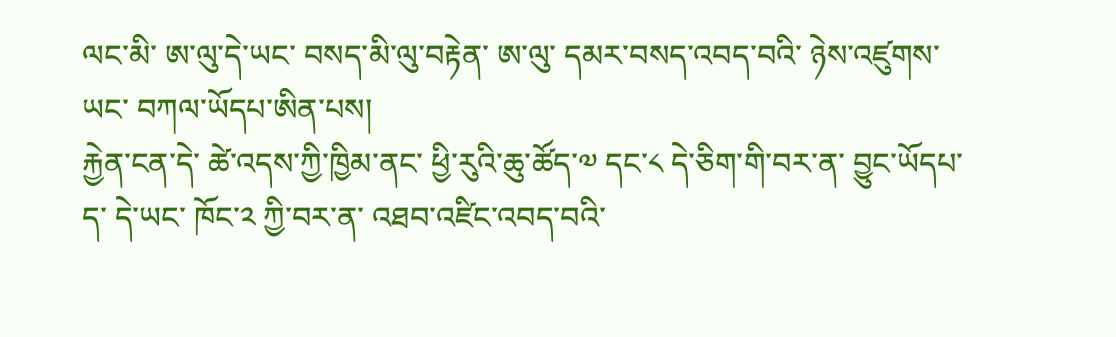ལང་མི་ ཨ་ལུ་དེ་ཡང་ བསད་མི་ལུ་བརྟེན་ ཨ་ལུ་ དམར་བསད་འབད་བའི་ ཉེས་འཛུགས་ཡང་ བཀལ་ཡོདཔ་ཨིན་པས།
རྐྱེན་ངན་དེ་ ཚེ་འདས་ཀྱི་ཁྱིམ་ནང་ ཕྱི་རུའི་ཆུ་ཚོད་༧ དང་༨ དེ་ཅིག་གི་བར་ན་ བྱུང་ཡོདཔ་ད་ དེ་ཡང་ ཁོང་༢ ཀྱི་བར་ན་ འཐབ་འཛིང་འབད་བའི་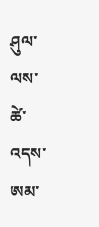ཤུལ་ལས་ ཚེ་འདས་ཨམ་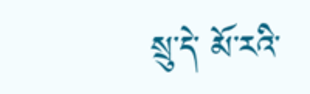སྲུ་དེ་ མོ་རའི་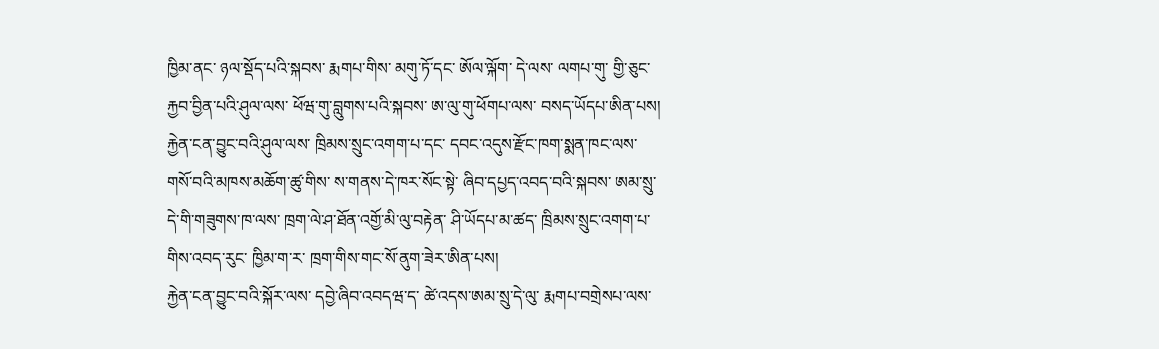ཁྱིམ་ནང་ ཉལ་སྡོད་པའི་སྐབས་ རྨགཔ་གིས་ མགུ་ཏོ་དང་ ཨོལ་ལྐོག་ དེ་ལས་ ལགཔ་གུ་ གྱི་ཅུང་རྐྱབ་བྱིན་པའི་ཤུལ་ལས་ ཕོཝ་གུ་བླུགས་པའི་སྐབས་ ཨ་ལུ་གུ་ཕོགཔ་ལས་ བསད་ཡོདཔ་ཨིན་པས།
རྐྱེན་ངན་བྱུང་བའི་ཤུལ་ལས་ ཁྲིམས་སྲུང་འགག་པ་དང་ དབང་འདུས་རྫོང་ཁག་སྨན་ཁང་ལས་ གསོ་བའི་མཁས་མཆོག་ཚུ་གིས་ ས་གནས་དེ་ཁར་སོང་སྟེ་ ཞིབ་དཔྱད་འབད་བའི་སྐབས་ ཨམ་སྲུ་དེ་གི་གཟུགས་ཁ་ལས་ ཁྲག་ལེ་ཤ་ཐོན་འགྱོ་མི་ལུ་བརྟེན་ ཤི་ཡོདཔ་མ་ཚད་ ཁྲིམས་སྲུང་འགག་པ་གིས་འབད་རུང་ ཁྱིམ་ག་ར་ ཁྲག་གིས་གང་སོ་ནུག་ཟེར་ཨིན་པས།
རྐྱེན་ངན་བྱུང་བའི་སྐོར་ལས་ དབྱེ་ཞིབ་འབདཝ་ད་ ཚེ་འདས་ཨམ་སྲུ་དེ་ལུ་ རྨགཔ་བགྲེསཔ་ལས་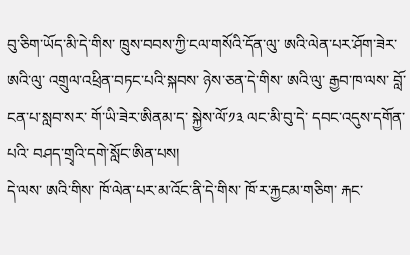བུ་ཅིག་ཡོད་མི་དེ་གིས་ ཁྲུས་བབས་ཀྱི་ངལ་གསོའི་དོན་ལུ་ ཨའི་ལེན་པར་ཤོག་ཟེར་ ཨའི་ལུ་ འགྲུལ་འཕྲིན་བཏང་པའི་སྐབས་ ཉེས་ཅན་དེ་གིས་ ཨའི་ལུ་ རྒྱབ་ཁ་ལས་ བློ་ངན་པ་སླབ་སར་ གོ་ཡི་ཟེར་ཨིནམ་ད་ སྐྱེས་ལོ་༡༣ ལང་མི་བུ་དེ་ དབང་འདུས་དགོན་པའི་ བཤད་གྲྭའི་དགེ་སློང་ཨིན་པས།
དེ་ལས་ ཨའི་གིས་ ཁོ་ལེན་པར་མ་འོང་ནི་དེ་གིས་ ཁོ་ར་རྐྱངམ་གཅིག་ རྐང་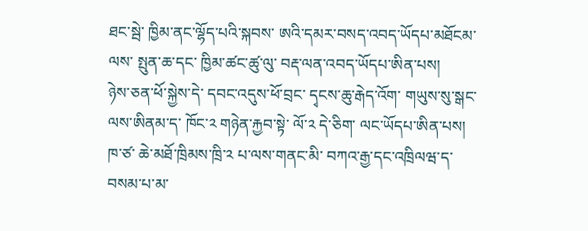ཐང་སྦེ་ ཁྱིམ་ནང་ལྷོད་པའི་སྐབས་ ཨའི་དམར་བསད་འབད་ཡོདཔ་མཐོངམ་ལས་ སྤུན་ཆ་དང་ ཁྱིམ་ཚང་ཚུ་ལུ་ བརྡ་ལན་འབད་ཡོདཔ་ཨིན་པས།
ཉེས་ཅན་ཕོ་སྐྱེས་དེ་ དབང་འདུས་ཕོ་བྲང་ དྭངས་ཆུ་རྒེད་འོག་ གཡུས་སུ་སྒང་ལས་ཨིནམ་ད་ ཁོང་༢ གཉེན་རྐྱབ་སྟེ་ ལོ་༢ དེ་ཅིག་ ལང་ཡོདཔ་ཨིན་པས།
ཁ་ཙ་ ཆེ་མཐོ་ཁྲིམས་ཁྲི་༢ པ་ལས་གནང་མི་ བཀའ་རྒྱ་དང་འཁྲིལཝ་ད་ བསམ་པ་མ་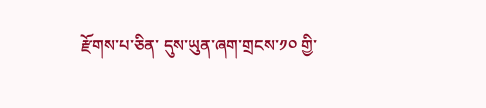རྫོགས་པ་ཅིན་ དུས་ཡུན་ཞག་གྲངས་༡༠ གྱི་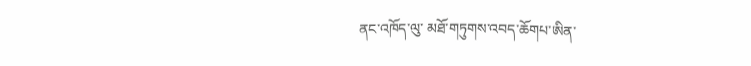ནང་འཁོད་ལུ་ མཐོ་གཏུགས་འབད་ཆོགཔ་ཨིན་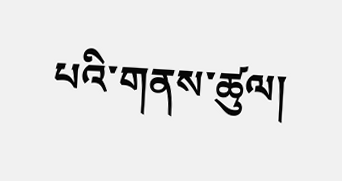པའི་གནས་ཚུལ།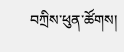བཀྲིས་ཕུན་ཚོགས།